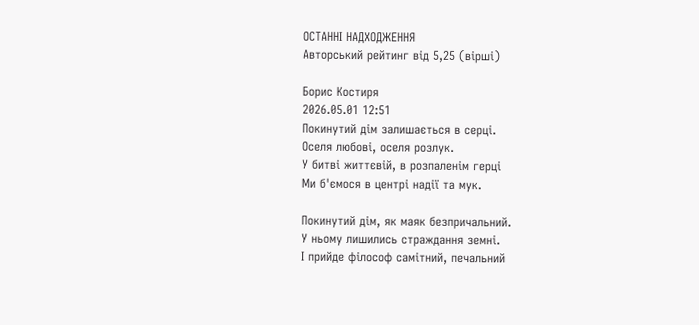ОСТАННІ НАДХОДЖЕННЯ
Авторський рейтинг від 5,25 (вірші)

Борис Костиря
2026.05.01 12:51
Покинутий дім залишається в серці.
Оселя любові, оселя розлук.
У битві життєвій, в розпаленім герці
Ми б'ємося в центрі надії та мук.

Покинутий дім, як маяк безпричальний.
У ньому лишились страждання земні.
І прийде філософ самітний, печальний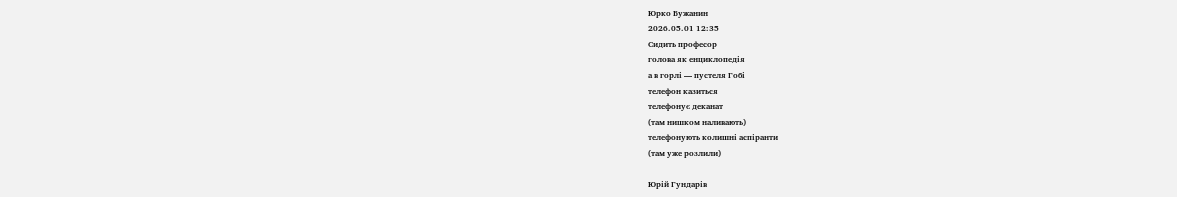Юрко Бужанин
2026.05.01 12:35
Сидить професор
голова як енциклопедія
а в горлі — пустеля Гобі
телефон казиться
телефонує деканат
(там нишком наливають)
телефонують колишні аспіранти
(там уже розлили)

Юрій Гундарів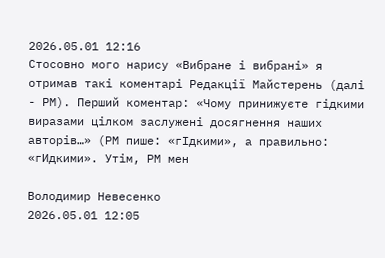2026.05.01 12:16
Стосовно мого нарису «Вибране і вибрані» я отримав такі коментарі Редакції Майстерень (далі - РМ). Перший коментар: «Чому принижуєте гідкими виразами цілком заслужені досягнення наших авторів…» (РМ пише: «гІдкими», а правильно: «гИдкими». Утім, РМ мен

Володимир Невесенко
2026.05.01 12:05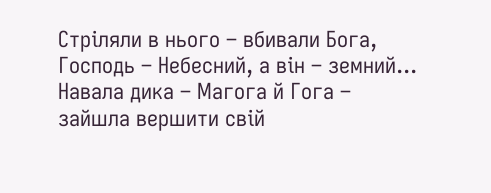Стріляли в нього – вбивали Бога,
Господь – Небесний, а він – земний...
Навала дика – Магога й Гога –
зайшла вершити свій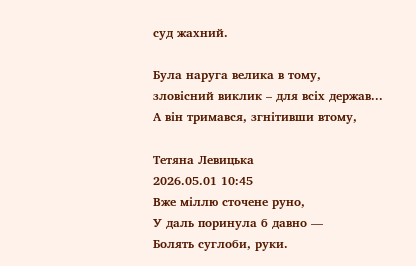суд жахний.

Була наруга велика в тому,
зловісний виклик – для всіх держав...
А він тримався, згнітивши втому,

Тетяна Левицька
2026.05.01 10:45
Вже міллю сточене руно,
У даль поринула б давно —
Болять суглоби, руки.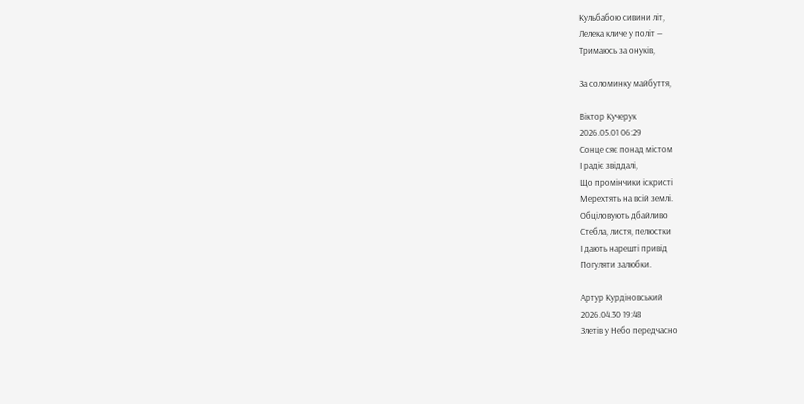Кульбабою сивини літ,
Лелека кличе у політ —
Тримаюсь за онуків,

За соломинку майбуття,

Віктор Кучерук
2026.05.01 06:29
Сонце сяє понад містом
І радіє звіддалі,
Що промінчики іскристі
Мерехтять на всій землі.
Обціловують дбайливо
Стебла, листя, пелюстки
І дають нарешті привід
Погуляти залюбки.

Артур Курдіновський
2026.04.30 19:48
Злетів у Небо передчасно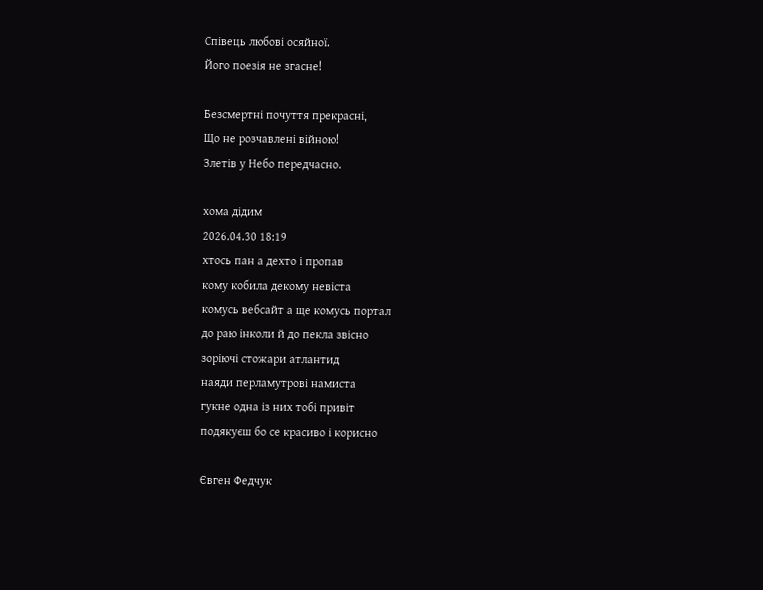Співець любові осяйної.
Його поезія не згасне!

Безсмертні почуття прекрасні,
Що не розчавлені війною!
Злетів у Небо передчасно.

хома дідим
2026.04.30 18:19
хтось пан а дехто і пропав
кому кобила декому невіста
комусь вебсайт а ще комусь портал
до раю інколи й до пекла звісно
зоріючі стожари атлантид
наяди перламутрові намиста
гукне одна із них тобі привіт
подякуєш бо се красиво і корисно

Євген Федчук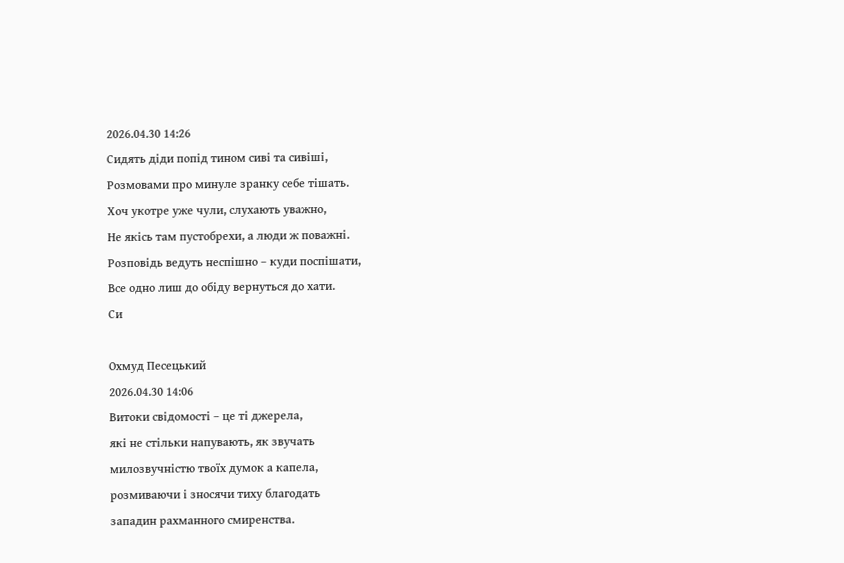2026.04.30 14:26
Сидять діди попід тином сиві та сивіші,
Розмовами про минуле зранку себе тішать.
Хоч укотре уже чули, слухають уважно,
Не якісь там пустобрехи, а люди ж поважні.
Розповідь ведуть неспішно – куди поспішати,
Все одно лиш до обіду вернуться до хати.
Си

Охмуд Песецький
2026.04.30 14:06
Витоки свідомості – це ті джерела,
які не стільки напувають, як звучать
милозвучністю твоїх думок а капела,
розмиваючи і зносячи тиху благодать
западин рахманного смиренства.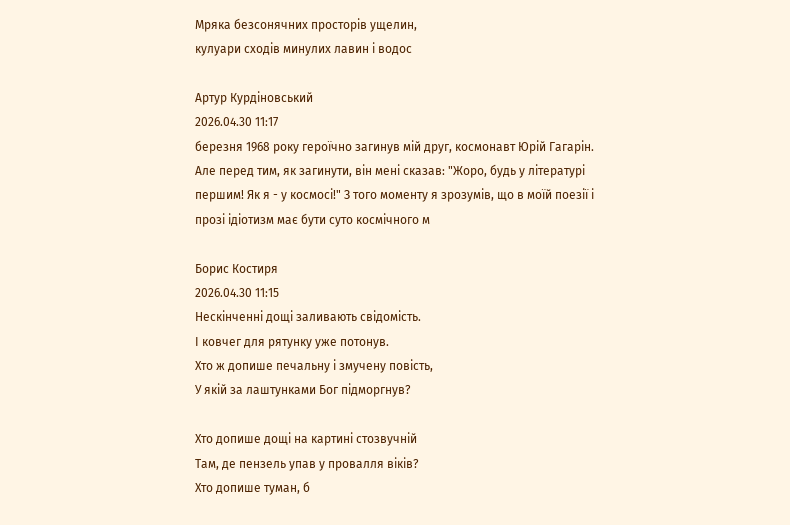Мряка безсонячних просторів ущелин,
кулуари сходів минулих лавин і водос

Артур Курдіновський
2026.04.30 11:17
березня 1968 року героїчно загинув мій друг, космонавт Юрій Гагарін. Але перед тим, як загинути, він мені сказав: "Жоро, будь у літературі першим! Як я - у космосі!" З того моменту я зрозумів, що в моїй поезії і прозі ідіотизм має бути суто космічного м

Борис Костиря
2026.04.30 11:15
Нескінченні дощі заливають свідомість.
І ковчег для рятунку уже потонув.
Хто ж допише печальну і змучену повість,
У якій за лаштунками Бог підморгнув?

Хто допише дощі на картині стозвучній
Там, де пензель упав у провалля віків?
Хто допише туман, б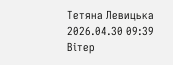Тетяна Левицька
2026.04.30 09:39
Вітер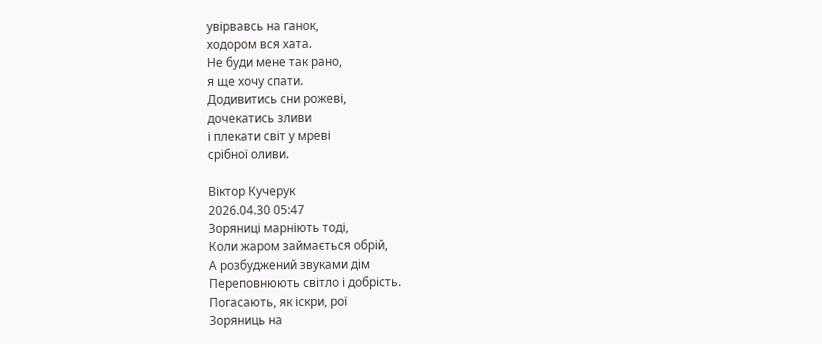увірвавсь на ганок,
ходором вся хата.
Не буди мене так рано,
я ще хочу спати.
Додивитись сни рожеві,
дочекатись зливи
і плекати світ у мреві
срібної оливи.

Віктор Кучерук
2026.04.30 05:47
Зоряниці марніють тоді,
Коли жаром займається обрій,
А розбуджений звуками дім
Переповнюють світло і добрість.
Погасають, як іскри, рої
Зоряниць на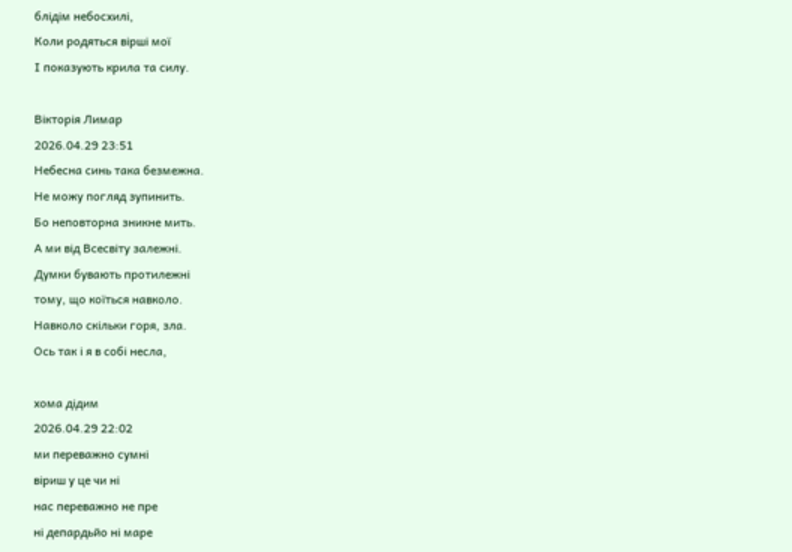блідім небосхилі,
Коли родяться вірші мої
І показують крила та силу.

Вікторія Лимар
2026.04.29 23:51
Небесна синь така безмежна.
Не можу погляд зупинить.
Бо неповторна зникне мить.
А ми від Всесвіту залежні.
Думки бувають протилежні
тому, що коїться навколо.
Навколо скільки горя, зла.
Ось так і я в собі несла,

хома дідим
2026.04.29 22:02
ми переважно сумні
віриш у це чи ні
нас переважно не пре
ні депардьйо ні маре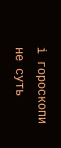і гороскопи не суть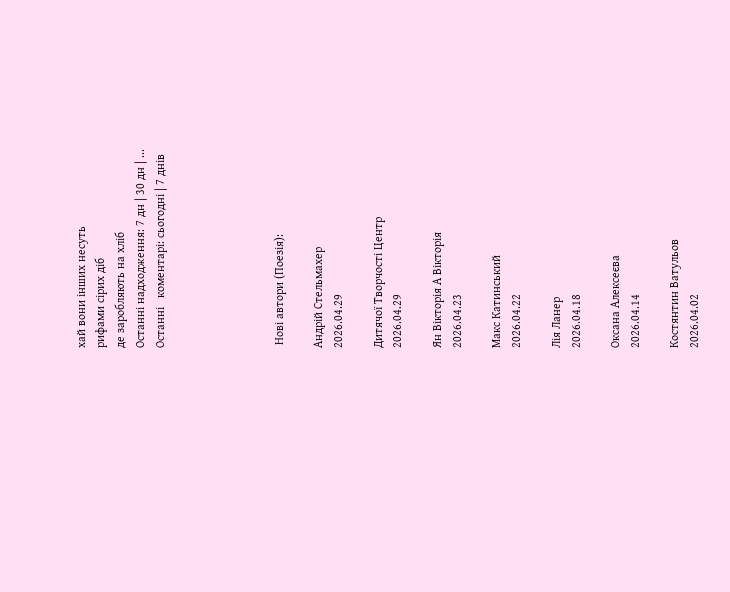хай вони інших несуть
рифами сірих діб
де заробляють на хліб
Останні надходження: 7 дн | 30 дн | ...
Останні   коментарі: сьогодні | 7 днів





 Нові автори (Поезія):

Андрій Стельмахер
2026.04.29

Дитячої Творчості Центр
2026.04.29

Ян Вікторія А Вікторія
2026.04.23

Макс Катинський
2026.04.22

Лія Ланер
2026.04.18

Оксана Алексеєва
2026.04.14

Костянтин Ватульов
2026.04.02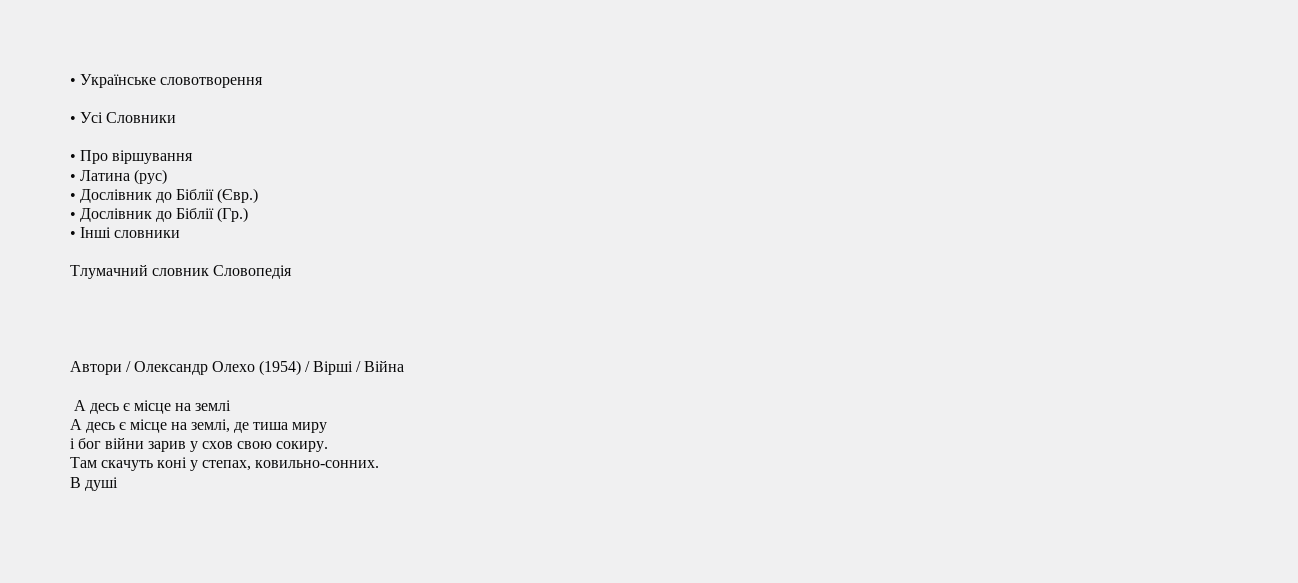• Українське словотворення

• Усі Словники

• Про віршування
• Латина (рус)
• Дослівник до Біблії (Євр.)
• Дослівник до Біблії (Гр.)
• Інші словники

Тлумачний словник Словопедія




Автори / Олександр Олехо (1954) / Вірші / Війна

 А десь є місце на землі
А десь є місце на землі, де тиша миру
і бог війни зарив у схов свою сокиру.
Там скачуть коні у степах, ковильно-сонних.
В душі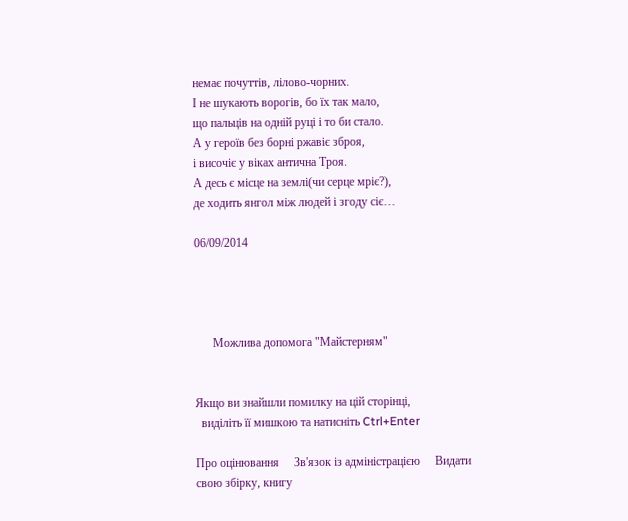немає почуттів, лілово-чорних.
І не шукають ворогів, бо їх так мало,
що пальців на одній руці і то би стало.
А у героїв без борні ржавіє зброя,
і височіє у віках антична Троя.
А десь є місце на землі(чи серце мріє?),
де ходить янгол між людей і згоду сіє…

06/09/2014




      Можлива допомога "Майстерням"


Якщо ви знайшли помилку на цiй сторiнцi,
  видiлiть її мишкою та натисніть Ctrl+Enter

Про оцінювання     Зв'язок із адміністрацією     Видати свою збірку, книгу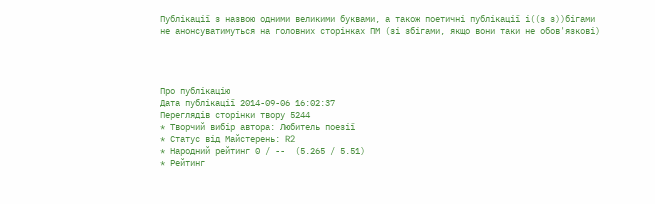Публікації з назвою одними великими буквами, а також поетичні публікації і((з з))бігами
не анонсуватимуться на головних сторінках ПМ (зі збігами, якщо вони таки не обов'язкові)




Про публікацію
Дата публікації 2014-09-06 16:02:37
Переглядів сторінки твору 5244
* Творчий вибір автора: Любитель поезії
* Статус від Майстерень: R2
* Народний рейтинг 0 / --  (5.265 / 5.51)
* Рейтинг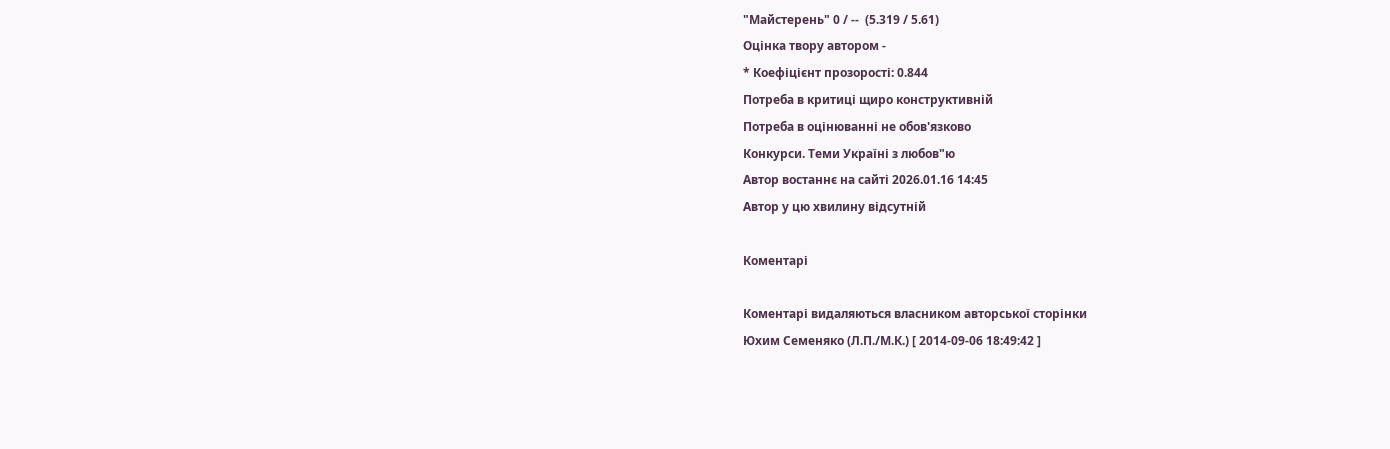"Майстерень" 0 / --  (5.319 / 5.61)
Оцінка твору автором -
* Коефіцієнт прозорості: 0.844
Потреба в критиці щиро конструктивній
Потреба в оцінюванні не обов'язково
Конкурси. Теми Україні з любов"ю
Автор востаннє на сайті 2026.01.16 14:45
Автор у цю хвилину відсутній

Коментарі

Коментарі видаляються власником авторської сторінки
Юхим Семеняко (Л.П./М.К.) [ 2014-09-06 18:49:42 ]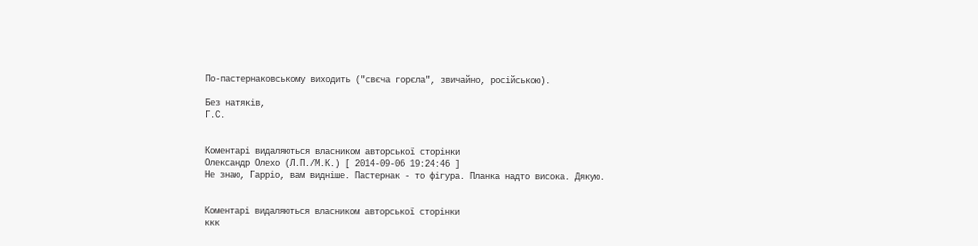По-пастернаковському виходить ("свєча горєла", звичайно, російською).

Без натяків,
Г.С.


Коментарі видаляються власником авторської сторінки
Олександр Олехо (Л.П./М.К.) [ 2014-09-06 19:24:46 ]
Не знаю, Гарріо, вам видніше. Пастернак - то фігура. Планка надто висока. Дякую.


Коментарі видаляються власником авторської сторінки
ккк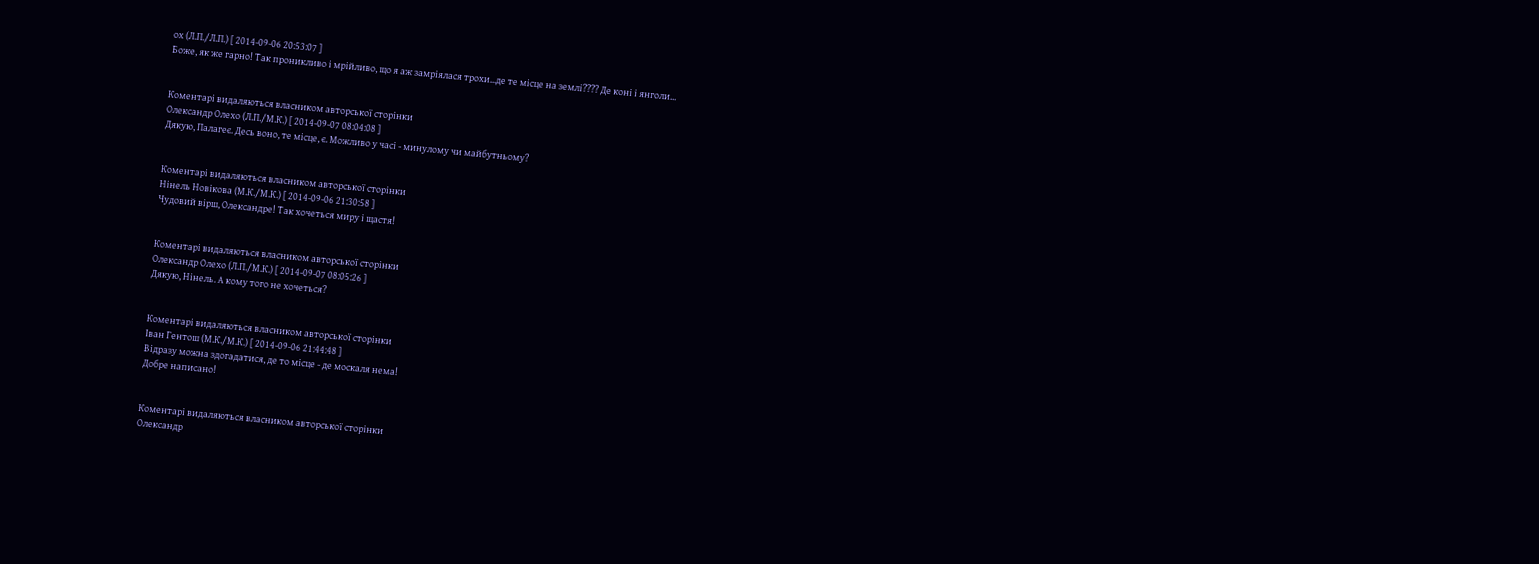ох (Л.П./Л.П.) [ 2014-09-06 20:53:07 ]
Боже, як же гарно! Так проникливо і мрійливо, що я аж замріялася трохи...де те місце на землі???? Де коні і янголи...


Коментарі видаляються власником авторської сторінки
Олександр Олехо (Л.П./М.К.) [ 2014-09-07 08:04:08 ]
Дякую, Палагеє. Десь воно, те місце, є. Можливо у часі - минулому чи майбутньому?


Коментарі видаляються власником авторської сторінки
Нінель Новікова (М.К./М.К.) [ 2014-09-06 21:30:58 ]
Чудовий вірш, Олександре! Так хочеться миру і щастя!


Коментарі видаляються власником авторської сторінки
Олександр Олехо (Л.П./М.К.) [ 2014-09-07 08:05:26 ]
Дякую, Нінель. А кому того не хочеться?


Коментарі видаляються власником авторської сторінки
Іван Гентош (М.К./М.К.) [ 2014-09-06 21:44:48 ]
Відразу можна здогадатися, де то місце - де москаля нема!
Добре написано!


Коментарі видаляються власником авторської сторінки
Олександр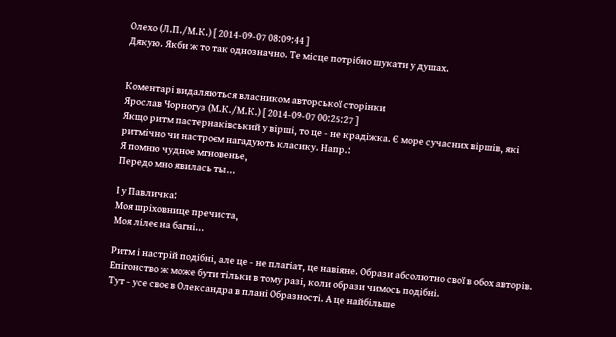Олехо (Л.П./М.К.) [ 2014-09-07 08:09:44 ]
Дякую. Якби ж то так однозначно. Те місце потрібно шукати у душах.


Коментарі видаляються власником авторської сторінки
Ярослав Чорногуз (М.К./М.К.) [ 2014-09-07 00:25:27 ]
Якщо ритм пастернаківський у вірші, то це - не крадіжка. Є море сучасних віршів, які ритмічно чи настроєм нагадують класику. Напр.:
Я помню чудное мгновенье,
Передо мно явилась ты...

І у Павличка:
Моя шріховнице пречиста,
Моя лілеє на багні...

Ритм і настрій подібні, але це - не плагіат, це навіяне. Образи абсолютно свої в обох авторів. Епігонство ж може бути тільки в тому разі, коли образи чимось подібні.
Тут - усе своє в Олександра в плані Образності. А це найбільше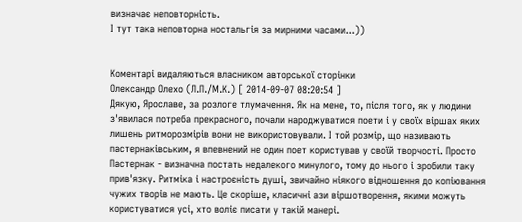визначає неповторність.
І тут така неповторна ностальгія за мирними часами...))


Коментарі видаляються власником авторської сторінки
Олександр Олехо (Л.П./М.К.) [ 2014-09-07 08:20:54 ]
Дякую, Ярославе, за розлоге тлумачення. Як на мене, то, після того, як у людини з'явилася потреба прекрасного, почали народжуватися поети і у своїх віршах яких лишень ритморозмірів вони не використовували. І той розмір, що називають пастернаківським, я впевнений не один поет користував у своїй творчості. Просто Пастернак - визначна постать недалекого минулого, тому до нього і зробили таку прив'язку. Ритміка і настроєність душі, звичайно ніякого відношення до копіювання чужих творів не мають. Це скоріше, класичні ази віршотворення, якими можуть користуватися усі, хто воліє писати у такій манері.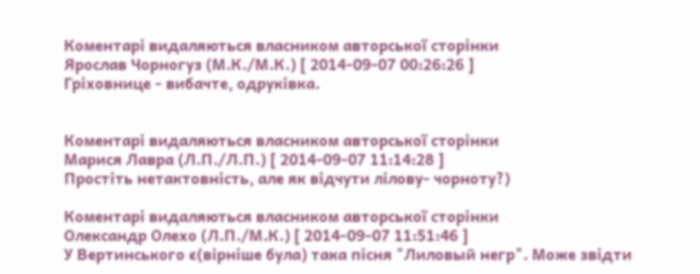Коментарі видаляються власником авторської сторінки
Ярослав Чорногуз (М.К./М.К.) [ 2014-09-07 00:26:26 ]
Гріховнице - вибачте, одруківка.


Коментарі видаляються власником авторської сторінки
Марися Лавра (Л.П./Л.П.) [ 2014-09-07 11:14:28 ]
Простіть нетактовність, але як відчути лілову- чорноту?)

Коментарі видаляються власником авторської сторінки
Олександр Олехо (Л.П./М.К.) [ 2014-09-07 11:51:46 ]
У Вертинського є(вірніше була) така пісня "Лиловый негр". Може звідти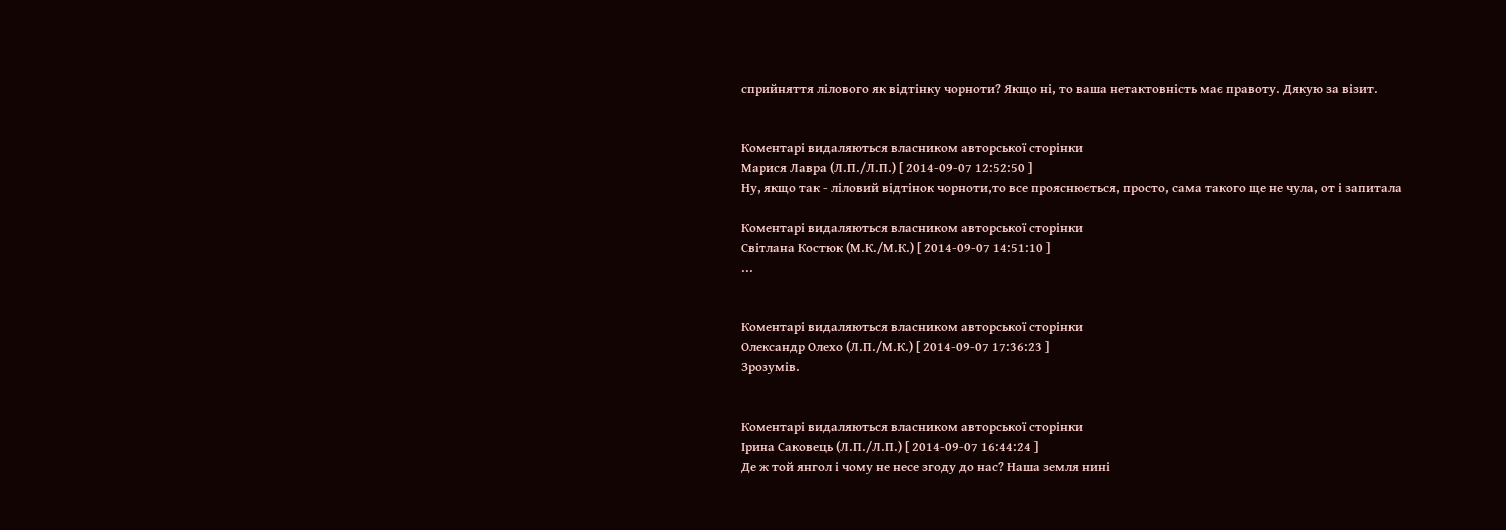сприйняття лілового як відтінку чорноти? Якщо ні, то ваша нетактовність має правоту. Дякую за візит.


Коментарі видаляються власником авторської сторінки
Марися Лавра (Л.П./Л.П.) [ 2014-09-07 12:52:50 ]
Ну, якщо так - ліловий відтінок чорноти,то все прояснюється, просто, сама такого ще не чула, от і запитала

Коментарі видаляються власником авторської сторінки
Світлана Костюк (М.К./М.К.) [ 2014-09-07 14:51:10 ]
...


Коментарі видаляються власником авторської сторінки
Олександр Олехо (Л.П./М.К.) [ 2014-09-07 17:36:23 ]
Зрозумів.


Коментарі видаляються власником авторської сторінки
Ірина Саковець (Л.П./Л.П.) [ 2014-09-07 16:44:24 ]
Де ж той янгол і чому не несе згоду до нас? Наша земля нині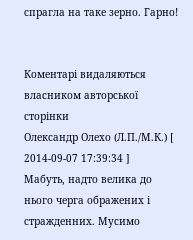спрагла на таке зерно. Гарно!


Коментарі видаляються власником авторської сторінки
Олександр Олехо (Л.П./М.К.) [ 2014-09-07 17:39:34 ]
Мабуть, надто велика до нього черга ображених і стражденних. Мусимо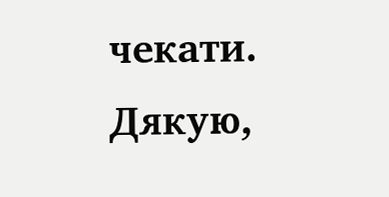чекати. Дякую,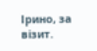Ірино, за візит.